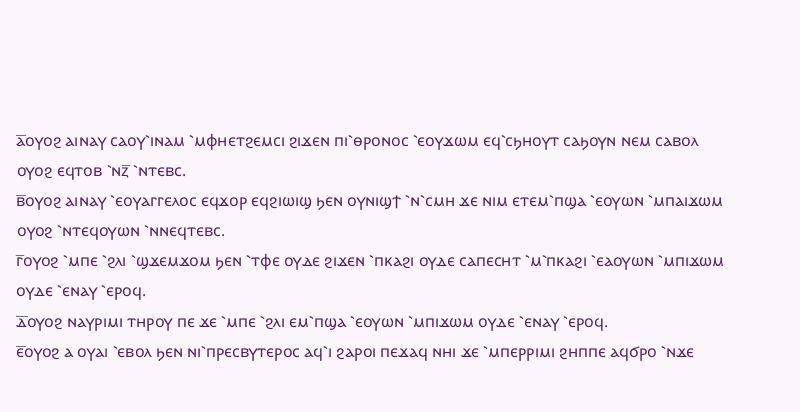ⲁ̅ⲟⲩⲟϩ ⲁⲓⲛⲁⲩ ⲥⲁⲟⲩ⳿ⲓⲛⲁⲙ ⳿ⲙⲫⲏⲉⲧϩⲉⲙⲥⲓ ϩⲓϫⲉⲛ ⲡⲓ⳿ⲑⲣⲟⲛⲟⲥ ⳿ⲉⲟⲩϫⲱⲙ ⲉϥ⳿ⲥϧⲏⲟⲩⲧ ⲥⲁϧⲟⲩⲛ ⲛⲉⲙ ⲥⲁⲃⲟⲗ ⲟⲩⲟϩ ⲉϥⲧⲟⲃ ⳿ⲛⲍ̅ ⳿ⲛⲧⲉⲃⲥ.
ⲃ̅ⲟⲩⲟϩ ⲁⲓⲛⲁⲩ ⳿ⲉⲟⲩⲁⲅⲅⲉⲗⲟⲥ ⲉϥϫⲟⲣ ⲉϥϩⲓⲱⲓϣ ϧⲉⲛ ⲟⲩⲛⲓϣϯ ⳿ⲛ⳿ⲥⲙⲏ ϫⲉ ⲛⲓⲙ ⲉⲧⲉⲙ⳿ⲡϣⲁ ⳿ⲉⲟⲩⲱⲛ ⳿ⲙⲡⲁⲓϫⲱⲙ ⲟⲩⲟϩ ⳿ⲛⲧⲉϥⲟⲩⲱⲛ ⳿ⲛⲛⲉϥⲧⲉⲃⲥ.
ⲅ̅ⲟⲩⲟϩ ⳿ⲙⲡⲉ ⳿ϩⲗⲓ ⳿ϣϫⲉⲙϫⲟⲙ ϧⲉⲛ ⳿ⲧⲫⲉ ⲟⲩⲇⲉ ϩⲓϫⲉⲛ ⳿ⲡⲕⲁϩⲓ ⲟⲩⲇⲉ ⲥⲁⲡⲉⲥⲏⲧ ⳿ⲙ⳿ⲡⲕⲁϩⲓ ⳿ⲉⲁⲟⲩⲱⲛ ⳿ⲙⲡⲓϫⲱⲙ ⲟⲩⲇⲉ ⳿ⲉⲛⲁⲩ ⳿ⲉⲣⲟϥ.
ⲇ̅ⲟⲩⲟϩ ⲛⲁⲩⲣⲓⲙⲓ ⲧⲏⲣⲟⲩ ⲡⲉ ϫⲉ ⳿ⲙⲡⲉ ⳿ϩⲗⲓ ⲉⲙ⳿ⲡϣⲁ ⳿ⲉⲟⲩⲱⲛ ⳿ⲙⲡⲓϫⲱⲙ ⲟⲩⲇⲉ ⳿ⲉⲛⲁⲩ ⳿ⲉⲣⲟϥ.
ⲉ̅ⲟⲩⲟϩ ⲁ ⲟⲩⲁⲓ ⳿ⲉⲃⲟⲗ ϧⲉⲛ ⲛⲓ⳿ⲡⲣⲉⲥⲃⲩⲧⲉⲣⲟⲥ ⲁϥ⳿ⲓ ϩⲁⲣⲟⲓ ⲡⲉϫⲁϥ ⲛⲏⲓ ϫⲉ ⳿ⲙⲡⲉⲣⲣⲓⲙⲓ ϩⲏⲡⲡⲉ ⲁϥϭⲣⲟ ⳿ⲛϫⲉ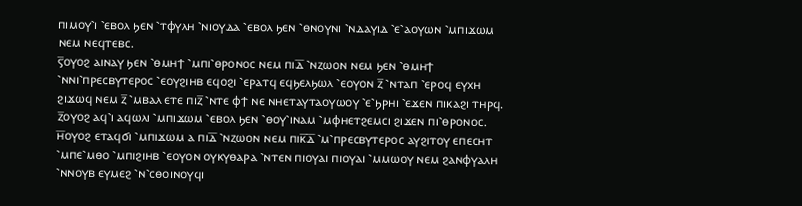ⲡⲓⲙⲟⲩ⳿ⲓ ⳿ⲉⲃⲟⲗ ϧⲉⲛ ⳿ⲧⲫⲩⲗⲏ ⳿ⲛⲓⲟⲩⲇⲁ ⳿ⲉⲃⲟⲗ ϧⲉⲛ ⳿ⲑⲛⲟⲩⲛⲓ ⳿ⲛⲇⲁⲩⲓⲇ ⳿ⲉ⳿ⲁⲟⲩⲱⲛ ⳿ⲙⲡⲓϫⲱⲙ ⲛⲉⲙ ⲛⲉϥⲧⲉⲃⲥ.
ⲋ̅ⲟⲩⲟϩ ⲁⲓⲛⲁⲩ ϧⲉⲛ ⳿ⲑⲙⲏϯ ⳿ⲙⲡⲓ⳿ⲑⲣⲟⲛⲟⲥ ⲛⲉⲙ ⲡⲓⲇ̅ ⳿ⲛⲍⲱⲟⲛ ⲛⲉⲙ ϧⲉⲛ ⳿ⲑⲙⲏϯ ⳿ⲛⲛⲓ⳿ⲡⲣⲉⲥⲃⲩⲧⲉⲣⲟⲥ ⳿ⲉⲟⲩϩⲓⲏⲃ ⲉϥⲟϩⲓ ⳿ⲉⲣⲁⲧϥ ⲉϥϧⲉⲗϧⲱⲗ ⳿ⲉⲟⲩⲟⲛ ⲍ̅ ⳿ⲛⲧⲁⲡ ⳿ⲉⲣⲟϥ ⲉⲩⲭⲏ ϩⲓϫⲱϥ ⲛⲉⲙ ⲍ̅ ⳿ⲙⲃⲁⲗ ⲉⲧⲉ ⲡⲓⲍ̅ ⳿ⲛⲧⲉ ⲫϯ ⲛⲉ ⲛⲏⲉⲧⲁⲩⲧⲁⲟⲩⲱⲟⲩ ⳿ⲉ⳿ϧⲣⲏⲓ ⳿ⲉϫⲉⲛ ⲡⲓⲕⲁϩⲓ ⲧⲏⲣϥ.
ⲍ̅ⲟⲩⲟϩ ⲁϥ⳿ⲓ ⲁϥⲱⲗⲓ ⳿ⲙⲡⲓϫⲱⲙ ⳿ⲉⲃⲟⲗ ϧⲉⲛ ⳿ⲑⲟⲩ⳿ⲓⲛⲁⲙ ⳿ⲙⲫⲏⲉⲧϩⲉⲙⲥⲓ ϩⲓϫⲉⲛ ⲡⲓ⳿ⲑⲣⲟⲛⲟⲥ.
ⲏ̅ⲟⲩⲟϩ ⲉⲧⲁϥϭⲓ ⳿ⲙⲡⲓϫⲱⲙ ⲁ ⲡⲓⲇ̅ ⳿ⲛⲍⲱⲟⲛ ⲛⲉⲙ ⲡⲓⲕ̅ⲇ̅ ⳿ⲙ⳿ⲡⲣⲉⲥⲃⲩⲧⲉⲣⲟⲥ ⲁⲩϩⲓⲧⲟⲩ ⲉⲡⲉⲥⲏⲧ ⳿ⲙⲡⲉ⳿ⲙⲑⲟ ⳿ⲙⲡⲓϩⲓⲏⲃ ⳿ⲉⲟⲩⲟⲛ ⲟⲩⲕⲩⲑⲁⲣⲁ ⳿ⲛⲧⲉⲛ ⲡⲓⲟⲩⲁⲓ ⲡⲓⲟⲩⲁⲓ ⳿ⲙⲙⲱⲟⲩ ⲛⲉⲙ ϩⲁⲛⲫⲩⲁⲗⲏ ⳿ⲛⲛⲟⲩⲃ ⲉⲩⲙⲉϩ ⳿ⲛ⳿ⲥⲑⲟⲓⲛⲟⲩϥⲓ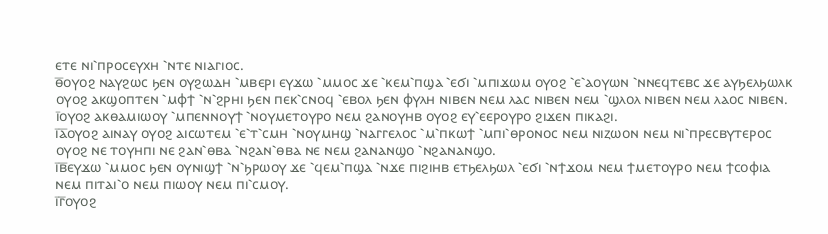ⲉⲧⲉ ⲛⲓ⳿ⲡⲣⲟⲥⲉⲩⲭⲏ ⳿ⲛⲧⲉ ⲛⲓⲁⲅⲓⲟⲥ.
ⲑ̅ⲟⲩⲟϩ ⲛⲁⲩϩⲱⲥ ϧⲉⲛ ⲟⲩϩⲱⲇⲏ ⳿ⲙⲃⲉⲣⲓ ⲉⲩϫⲱ ⳿ⲙⲙⲟⲥ ϫⲉ ⳿ⲕⲉⲙ⳿ⲡϣⲁ ⳿ⲉϭⲓ ⳿ⲙⲡⲓϫⲱⲙ ⲟⲩⲟϩ ⳿ⲉ⳿ⲁⲟⲩⲱⲛ ⳿ⲛⲛⲉϥⲧⲉⲃⲥ ϫⲉ ⲁⲩϧⲉⲗϧⲱⲗⲕ ⲟⲩⲟϩ ⲁⲕϣⲟⲡⲧⲉⲛ ⳿ⲙⲫϯ ⳿ⲛ⳿ϩⲣⲏⲓ ϧⲉⲛ ⲡⲉⲕ⳿ⲥⲛⲟϥ ⳿ⲉⲃⲟⲗ ϧⲉⲛ ⲫⲩⲗⲏ ⲛⲓⲃⲉⲛ ⲛⲉⲙ ⲗⲁⲥ ⲛⲓⲃⲉⲛ ⲛⲉⲙ ⳿ϣⲗⲟⲗ ⲛⲓⲃⲉⲛ ⲛⲉⲙ ⲗⲁⲟⲥ ⲛⲓⲃⲉⲛ.
ⲓ̅ⲟⲩⲟϩ ⲁⲕⲑⲁⲙⲓⲱⲟⲩ ⳿ⲙⲡⲉⲛⲛⲟⲩϯ ⳿ⲛⲟⲩⲙⲉⲧⲟⲩⲣⲟ ⲛⲉⲙ ϩⲁⲛⲟⲩⲏⲃ ⲟⲩⲟϩ ⲉⲩ⳿ⲉⲉⲣⲟⲩⲣⲟ ϩⲓϫⲉⲛ ⲡⲓⲕⲁϩⲓ.
ⲓ̅ⲁ̅ⲟⲩⲟϩ ⲁⲓⲛⲁⲩ ⲟⲩⲟϩ ⲁⲓⲥⲱⲧⲉⲙ ⳿ⲉ⳿ⲧ⳿ⲥⲙⲏ ⳿ⲛⲟⲩⲙⲏϣ ⳿ⲛⲁⲅⲅⲉⲗⲟⲥ ⳿ⲙ⳿ⲡⲕⲱϯ ⳿ⲙⲡⲓ⳿ⲑⲣⲟⲛⲟⲥ ⲛⲉⲙ ⲛⲓⲍⲱⲟⲛ ⲛⲉⲙ ⲛⲓ⳿ⲡⲣⲉⲥⲃⲩⲧⲉⲣⲟⲥ ⲟⲩⲟϩ ⲛⲉ ⲧⲟⲩⲏⲡⲓ ⲛⲉ ϩⲁⲛ⳿ⲑⲃⲁ ⳿ⲛϩⲁⲛ⳿ⲑⲃⲁ ⲛⲉ ⲛⲉⲙ ϩⲁⲛⲁⲛϣⲟ ⳿ⲛϩⲁⲛⲁⲛϣⲟ.
ⲓ̅ⲃ̅ⲉⲩϫⲱ ⳿ⲙⲙⲟⲥ ϧⲉⲛ ⲟⲩⲛⲓϣϯ ⳿ⲛ⳿ϧⲣⲱⲟⲩ ϫⲉ ⳿ϥⲉⲙ⳿ⲡϣⲁ ⳿ⲛϫⲉ ⲡⲓϩⲓⲏⲃ ⲉⲧϧⲉⲗϧⲱⲗ ⳿ⲉϭⲓ ⳿ⲛϯϫⲟⲙ ⲛⲉⲙ ϯⲙⲉⲧⲟⲩⲣⲟ ⲛⲉⲙ ϯⲥⲟⲫⲓⲁ ⲛⲉⲙ ⲡⲓⲧⲁⲓ⳿ⲟ ⲛⲉⲙ ⲡⲓⲱⲟⲩ ⲛⲉⲙ ⲡⲓ⳿ⲥⲙⲟⲩ.
ⲓ̅ⲅ̅ⲟⲩⲟϩ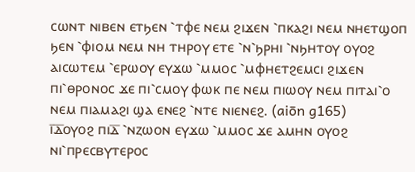ⲥⲱⲛⲧ ⲛⲓⲃⲉⲛ ⲉⲧϧⲉⲛ ⳿ⲧⲫⲉ ⲛⲉⲙ ϩⲓϫⲉⲛ ⳿ⲡⲕⲁϩⲓ ⲛⲉⲙ ⲛⲏⲉⲧϣⲟⲡ ϧⲉⲛ ⳿ⲫⲓⲟⲙ ⲛⲉⲙ ⲛⲏ ⲧⲏⲣⲟⲩ ⲉⲧⲉ ⳿ⲛ⳿ϧⲣⲏⲓ ⳿ⲛϧⲏⲧⲟⲩ ⲟⲩⲟϩ ⲁⲓⲥⲱⲧⲉⲙ ⳿ⲉⲣⲱⲟⲩ ⲉⲩϫⲱ ⳿ⲙⲙⲟⲥ ⳿ⲙⲫⲏⲉⲧϩⲉⲙⲥⲓ ϩⲓϫⲉⲛ ⲡⲓ⳿ⲑⲣⲟⲛⲟⲥ ϫⲉ ⲡⲓ⳿ⲥⲙⲟⲩ ⲫⲱⲕ ⲡⲉ ⲛⲉⲙ ⲡⲓⲱⲟⲩ ⲛⲉⲙ ⲡⲓⲧⲁⲓ⳿ⲟ ⲛⲉⲙ ⲡⲓⲁⲙⲁϩⲓ ϣⲁ ⲉⲛⲉϩ ⳿ⲛⲧⲉ ⲛⲓⲉⲛⲉϩ. (aiōn g165)
ⲓ̅ⲇ̅ⲟⲩⲟϩ ⲡⲓⲇ̅ ⳿ⲛⲍⲱⲟⲛ ⲉⲩϫⲱ ⳿ⲙⲙⲟⲥ ϫⲉ ⲁⲙⲏⲛ ⲟⲩⲟϩ ⲛⲓ⳿ⲡⲣⲉⲥⲃⲩⲧⲉⲣⲟⲥ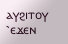ⲁⲩϩⲓⲧⲟⲩ ⳿ⲉϫⲉⲛ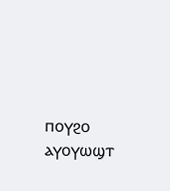ⲡⲟⲩϩⲟ ⲁⲩⲟⲩⲱϣⲧ